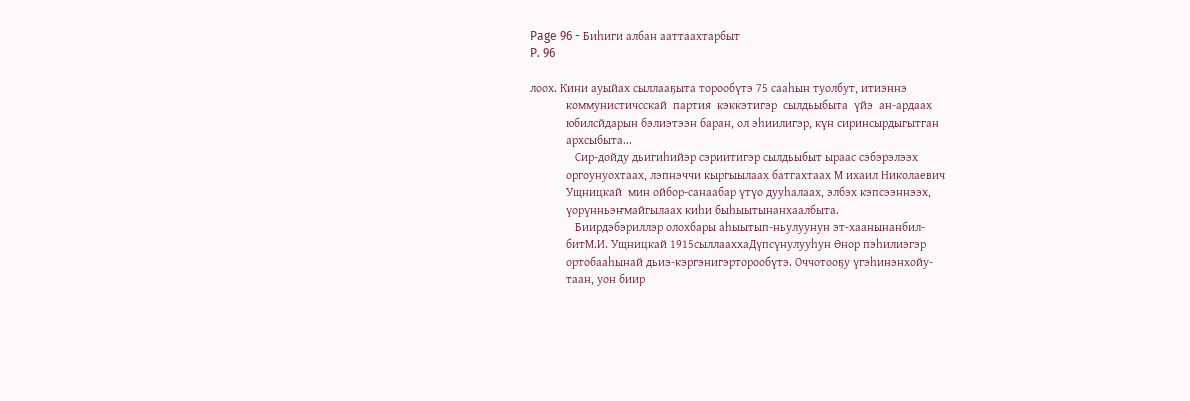Page 96 - Биһиги албан ааттаахтарбыт
P. 96

лоох. Кини ауыйах сыллааҕыта торообүтэ 75 сааһын туолбут, итиэннэ
            коммунистичсскай  партия  кэккэтигэр  сылдьыбыта  үйэ  ан-ардаах
            юбилсйдарын бэлиэтээн баран, ол эһиилигэр, күн сиринсырдыгытган
            архсыбыта...
               Сир-дойду дьигиһийэр сэриитигэр сылдьыбыт ыраас сэбэрэлээх
            оргоунуохтаах, лэпнэччи кыргыылаах батгахтаах М ихаил Николаевич
            Ущницкай  мин ойбор-санаабар үтүо дууһалаах, элбэх кэпсээннээх,
            үорүнньэҥмайгылаах киһи быһыытынанхаалбыта.
               Биирдэбэриллэр олохбары аһыытып-ньулуунун эт-хаанынанбил-
            битМ.И. Ущницкай 1915сыллааххаДүпсүнулууһун Өнор пэһилиэгэр
            ортобааһынай дьиэ-кэргэнигэрторообүтэ. Оччотооҕу үгэһинэнхойу-
            таан, уон биир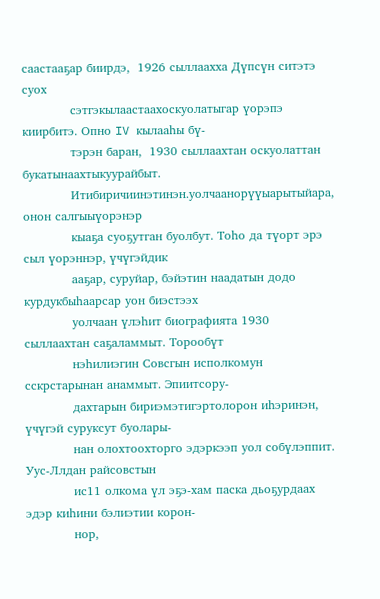саастааҕар биирдэ,  1926 сыллаахха Дүпсүн ситэтэ суох
            сэтгэкылаастаахоскуолатыгар үорэпэ киирбитэ. Опно IV кылааһы бү-
            тэрэн баран,  1930 сыллаахтан оскуолаттан букатынаахтыкуурайбыт.
            Итибиричиинэтинэн.уолчаанорүүыарытыйара, онон салгыыүорэнэр
            кыаҕа суоҕутган буолбут. Тоһо да түорт эрэ сыл үорэннэр, үчүгэйдик
            ааҕар, суруйар, бэйэтин наадатын додо курдукбыһаарсар уон биэстээх
            уолчаан үлэһит биографията 1930 сыллаахтан саҕаламмыт. Торообүт
            нэһилиэгин Совсгын исполкомун сскрстарынан анаммыт. Эпиитсору-
            дахтарын бириэмэтигэртолорон иһэринэн, үчүгэй суруксут буолары-
            нан олохтоохторго эдэркээп уол собүлэппит. Уус-Ллдан райсовстын
            ис11 олкома үл эҕэ-хам паска дьоҕурдаах эдэр киһини бэлиэтии корон-
            нор,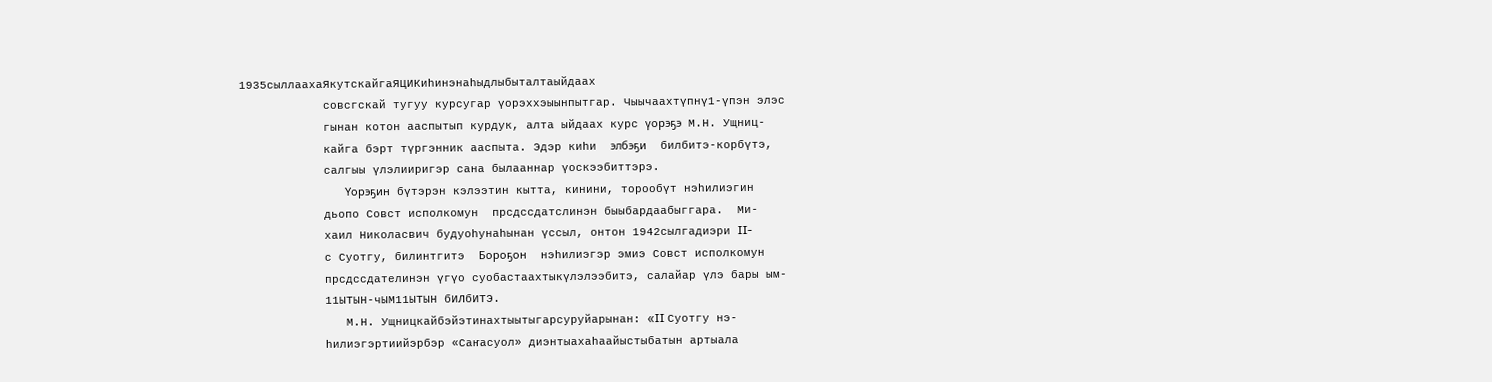1935сыллаахаЯкутскайгаЯЦИКиһинэнаһыдлыбыталтаыйдаах
            совсгскай тугуу курсугар үорэххэыынпытгар. Чыычаахтүпнү1-үпэн элэс
            гынан котон ааспытып курдук, алта ыйдаах курс үорэҕэ М.Н. Ущниц-
            кайга бэрт түргэнник ааспыта. Эдэр киһи  элбэҕи  билбитэ-корбүтэ,
            салгыы үлэлииригэр сана былааннар үоскээбиттэрэ.
               Үорэҕин бүтэрэн кэлээтин кытта, кинини, торообүт нэһилиэгин
            дьопо Совст исполкомун  прсдссдатслинэн быыбардаабыггара.  Ми-
            хаил Николасвич будуоһунаһынан үссыл, онтон 1942сылгадиэри II-
            с Суотгу, билинтгитэ  Бороҕон  нэһилиэгэр эмиэ Совст исполкомун
            прсдссдателинэн үгүо суобастаахтыкүлэлээбитэ, салайар үлэ бары ым-
            11ЫТЫН-чЫМ11ЫТЫН бИЛбИТЭ.
               М.Н. Ущницкайбэйэтинахтыытыгарсуруйарынан: «II Суотгу нэ-
            һилиэгэртиийэрбэр «Саҥасуол» диэнтыахаһаайыстыбатын артыала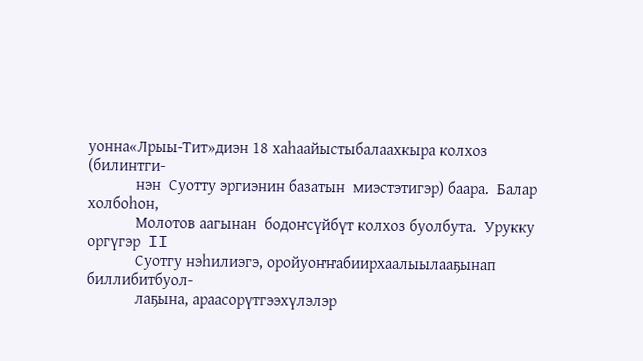уонна«Лрыы-Тит»диэн 18 хаһаайыстыбалаахкыра колхоз (билинтги-
            нэн  Суотту эргиэнин базатын  миэстэтигэр) баара.  Балар холбоһон,
            Молотов аагынан  бодоҥсүйбүт колхоз буолбута.  Урукку оргүгэр  II
            Суотгу нэһилиэгэ, оройуоҥҥабиирхаалыылааҕынап биллибитбуол-
            лаҕына, араасорүтгээхүлэлэр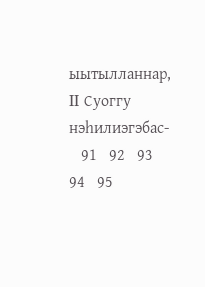ыытылланнар, II Суоггу нэһилиэгэбас-
   91   92   93   94   95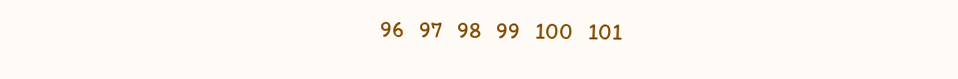96   97   98   99   100   101